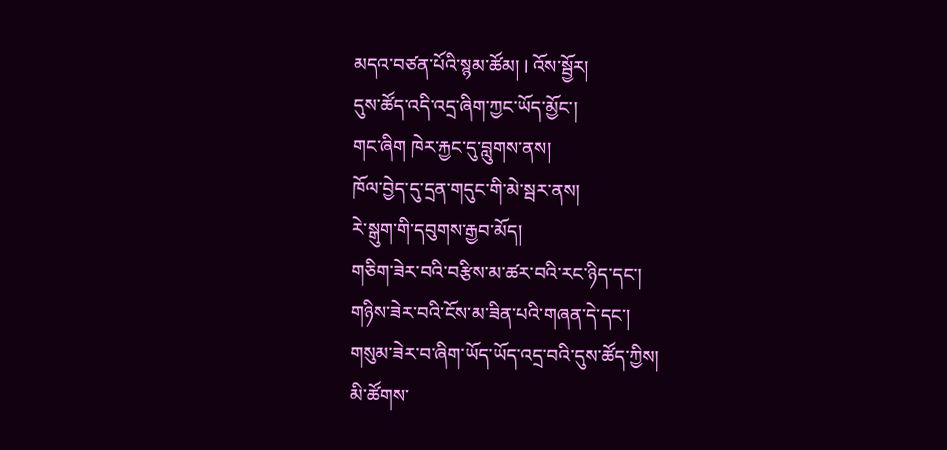མདའ་བཙན་པོའི་སྙམ་ཚོམ། I འོས་སྦྱོར།
དུས་ཚོད་འདི་འདྲ་ཞིག་ཀྱང་ཡོད་མྱོང་།
གང་ཞིག ཁེར་རྐྱང་དུ་བླུགས་ནས།
ཁོལ་བྱེད་དུ་དྲན་གདུང་གི་མེ་སྦར་ནས།
རེ་སྒུག་གི་དབུགས་རྒྱབ་མོད།
གཅིག་ཟེར་བའི་བརྩིས་མ་ཚར་བའི་རང་ཉིད་དང་།
གཉིས་ཟེར་བའི་ངོས་མ་ཟིན་པའི་གཞན་དེ་དང་།
གསུམ་ཟེར་བ་ཞིག་ཡོད་ཡོད་འདྲ་བའི་དུས་ཚོད་ཀྱིས།
མི་ཚོགས་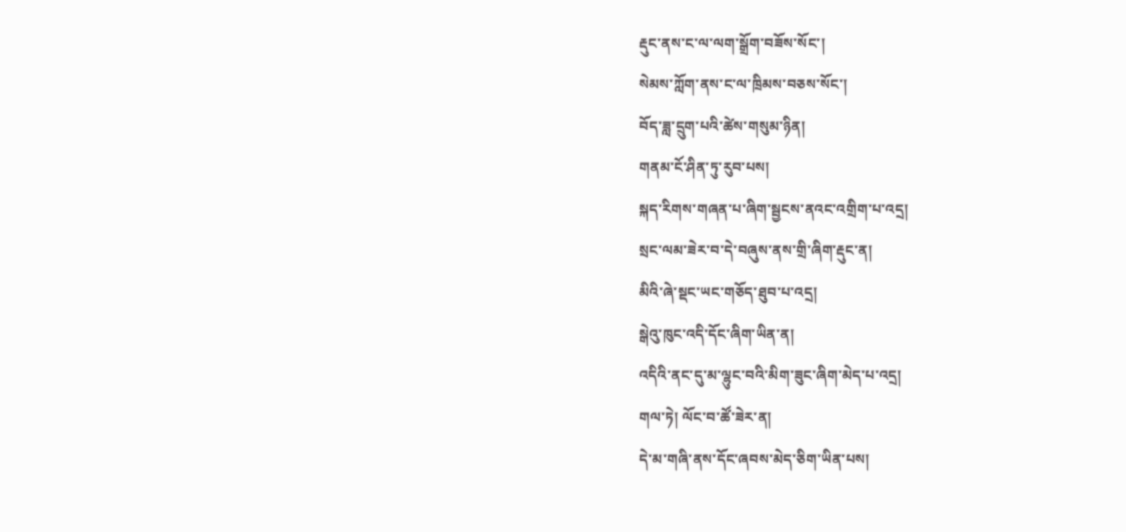རྡུང་ནས་ང་ལ་ལག་སྒྲོག་བཟོས་སོང་།
སེམས་ཀློག་ནས་ང་ལ་ཁྲིམས་བཅས་སོང་།
བོད་ཟླ་དྲུག་པའི་ཚེས་གསུམ་ཉིན།
གནམ་ངོ་ཤིན་ཏུ་རུབ་པས།
སྐད་རིགས་གཞན་པ་ཞིག་སྦྱངས་ནའང་འགྲིག་པ་འདྲ།
སྲང་ལམ་ཟེར་བ་དེ་བཞུས་ནས་གྲི་ཞིག་རྡུང་ན།
མིའི་ཞེ་སྡང་ཡང་གཅོད་ཐུབ་པ་འདྲ།
སྒེའུ་ཁུང་འདི་དོང་ཞིག་ཡིན་ན།
འདིའི་ནང་དུ་མ་ལྷུང་བའི་མིག་ཟུང་ཞིག་མེད་པ་འདྲ།
གལ་ཏེ། ལོང་བ་ཚོ་ཟེར་ན།
དེ་མ་གཞི་ནས་དོང་ཞབས་མེད་ཅིག་ཡིན་པས།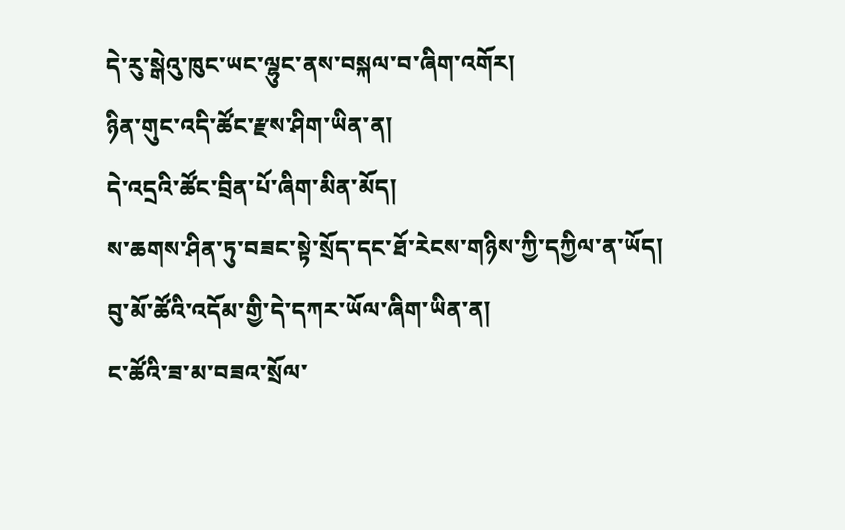དེ་རུ་སྒེའུ་ཁུང་ཡང་ལྷུང་ནས་བསྐལ་བ་ཞིག་འགོར།
ཉིན་གུང་འདི་ཚོང་རྫས་ཤིག་ཡིན་ན།
དེ་འདྲའི་ཚོང་བྲིན་པོ་ཞིག་མིན་མོད།
ས་ཆགས་ཤིན་ཏུ་བཟང་སྟེ་སྲོད་དང་ཐོ་རེངས་གཉིས་ཀྱི་དཀྱིལ་ན་ཡོད།
བུ་མོ་ཚོའི་འདོམ་གྱི་དེ་དཀར་ཡོལ་ཞིག་ཡིན་ན།
ང་ཚོའི་ཟ་མ་བཟའ་སྲོལ་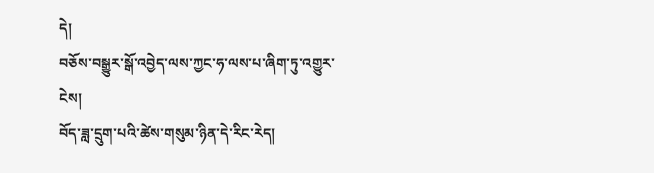དེ།
བཅོས་བསྒྱུར་སྒོ་འབྱེད་ལས་ཀྱང་ཧ་ལས་པ་ཞིག་ཏུ་འགྱུར་ངེས།
བོད་ཟླ་དྲུག་པའི་ཚེས་གསུམ་ཉིན་དེ་རིང་རེད།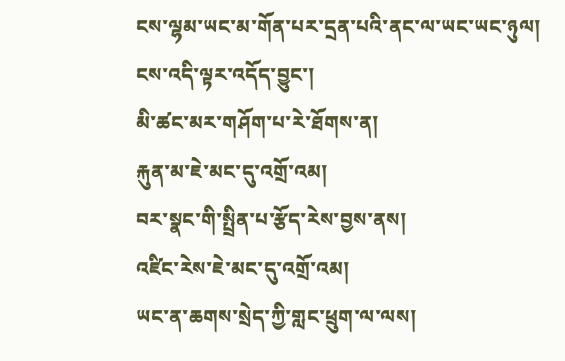ངས་ལྷམ་ཡང་མ་གོན་པར་དྲན་པའི་ནང་ལ་ཡང་ཡང་ཉུལ།
ངས་འདི་ལྟར་འདོད་བྱུང་།
མི་ཚང་མར་གཤོག་པ་རེ་ཐོགས་ན།
རྐུན་མ་ཇེ་མང་དུ་འགྲོ་འམ།
བར་སྣང་གི་སྤྲིན་པ་རྩོད་རེས་བྱས་ནས།
འཛིང་རེས་ཇེ་མང་དུ་འགྲོ་འམ།
ཡང་ན་ཆགས་སྲེད་ཀྱི་གླང་ཕྲུག་ལ་ལས།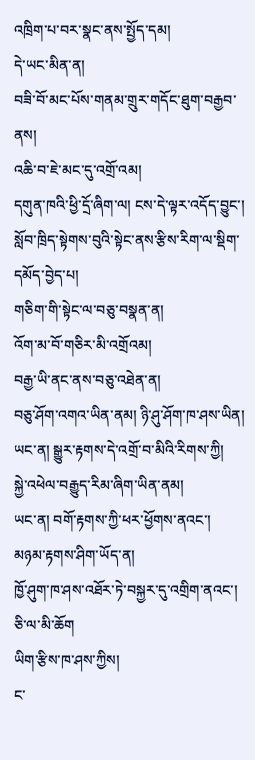འཁྲིག་པ་བར་སྣང་ནས་སྤྱོད་དམ།
དེ་ཡང་མིན་ན།
བཟི་བོ་མང་པོས་གནམ་གྲུར་གདོང་ཐུག་བརྒྱབ་ནས།
འཆི་བ་ཇེ་མང་དུ་འགྲོ་འམ།
དགུན་ཁའི་ཕྱི་དྲོ་ཞིག་ལ། ངས་དེ་ལྟར་འདོད་བྱུང་།
སློབ་ཁྲིད་སྟེགས་བུའི་སྟེང་ནས་རྩིས་རིག་ལ་སྡིག་དམོད་བྱེད་པ།
གཅིག་གི་སྟེང་ལ་བཅུ་བསྣན་ན།
འོག་མ་བོ་གཅིར་མི་འགྲོའམ།
བརྒྱ་ཡི་ནང་ནས་བཅུ་འཐེན་ན།
བཅུ་ཤོག་འགའ་ཡིན་ནམ། ཉི་ཤུ་ཤོག་ཁ་ཤས་ཡིན།
ཡང་ན། སྒྱུར་རྟགས་དེ་འགྲོ་བ་མིའི་རིགས་ཀྱི།
སྐྱེ་འཕེལ་བརྒྱུད་རིམ་ཞིག་ཡིན་ནམ།
ཡང་ན། བགོ་རྟགས་ཀྱི་ཕར་ཕྱོགས་ནའང་།
མཉམ་རྟགས་ཤིག་ཡོད་ན།
ཁྱོ་ཤུག་ཁ་ཤས་འཐོར་ཏེ་བསྐྱར་དུ་འགྲིག་ནའང་།
ཅི་ལ་མི་ཆོག
ཡིག་རྩིས་ཁ་ཤས་ཀྱིས།
ང་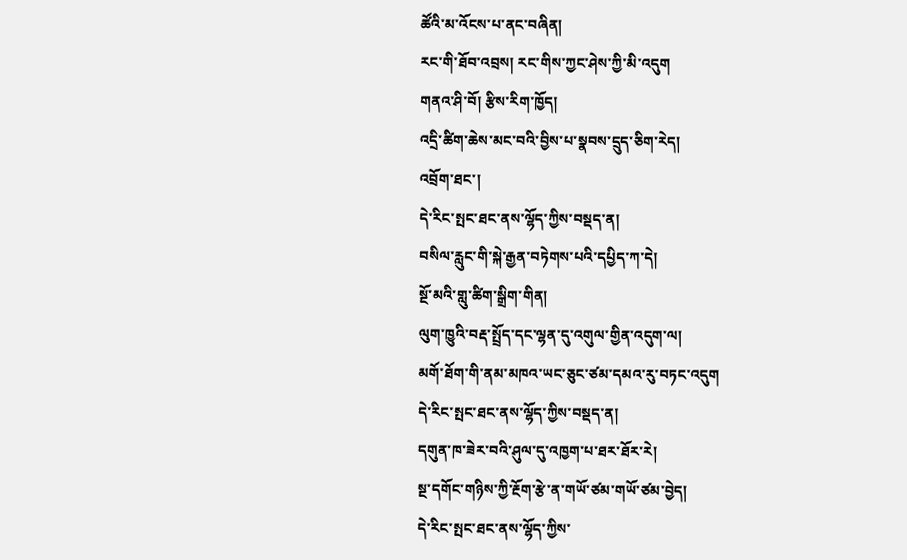ཚོའི་མ་འོངས་པ་ནང་བཞིན།
རང་གི་ཐོབ་འབྲས། རང་གིས་ཀྱང་ཤེས་ཀྱི་མི་འདུག
གནའ་ཤི་བོ། རྩིས་རིག་ཁྱོད།
འདྲི་ཚིག་ཆེས་མང་བའི་བྱིས་པ་སྣབས་དྲུད་ཅིག་རེད།
འབྲོག་ཐང་།
དེ་རིང་སྤང་ཐང་ནས་ལྷོད་ཀྱིས་བསྡད་ན།
བསིལ་རླུང་གི་སྐེ་རྒྱན་བཏེགས་པའི་དཔྱིད་ཀ་དེ།
སྔོ་མའི་གླུ་ཚིག་སྒྲིག་གིན།
ལུག་ཁྱུའི་བརྡ་སྤྲོད་དང་ལྷན་དུ་འགུལ་གྱིན་འདུག་ལ།
མགོ་ཐོག་གི་ནམ་མཁའ་ཡང་ཅུང་ཙམ་དམའ་རུ་བཏང་འདུག
དེ་རིང་སྤང་ཐང་ནས་ལྷོད་ཀྱིས་བསྡད་ན།
དགུན་ཁ་ཟེར་བའི་ཤུལ་དུ་འཁྱག་པ་ཐར་ཐོར་རེ།
སྔ་དགོང་གཉིས་ཀྱི་རྔོག་རྩེ་ན་གཡོ་ཙམ་གཡོ་ཙམ་བྱེད།
དེ་རིང་སྤང་ཐང་ནས་ལྷོད་ཀྱིས་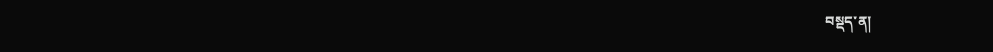བསྡད་ན།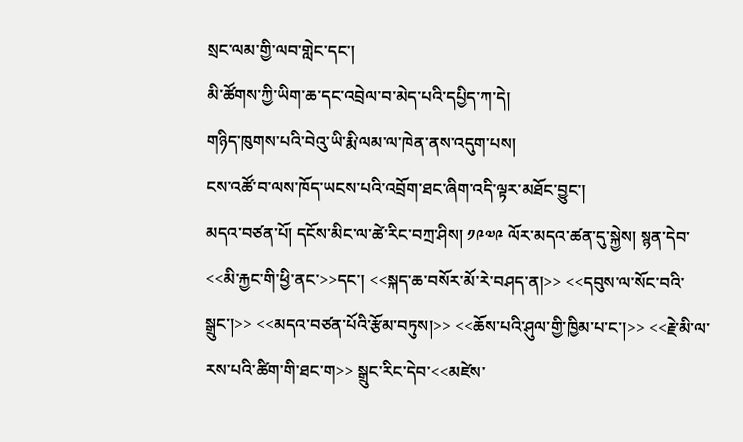སྲང་ལམ་གྱི་ལབ་གླེང་དང་།
མི་ཚོགས་ཀྱི་ཡིག་ཆ་དང་འབྲེལ་བ་མེད་པའི་དཔྱིད་ཀ་དེ།
གཉིད་ཁུགས་པའི་བེའུ་ཡི་རྨི་ལམ་ལ་ཁེན་ནས་འདུག་པས།
ངས་འཚོ་བ་ལས་ཁོད་ཡངས་པའི་འབྲོག་ཐང་ཞིག་འདི་ལྟར་མཐོང་བྱུང་།
མདའ་བཙན་པོ། དངོས་མིང་ལ་ཚེ་རིང་བཀྲ་ཤིས། ༡༩༧༩ ལོར་མདའ་ཚན་དུ་སྐྱེས། སྙན་དེབ་<<མི་རྐྱང་གི་ཕྱི་ནང་>>དང་། <<སྐད་ཆ་བསོར་མོ་རེ་བཤད་ན།>> <<དབུས་ལ་སོང་བའི་སྒྲུང་།>> <<མདའ་བཙན་པོའི་རྩོམ་བཏུས།>> <<ཆོས་པའི་ཤུལ་གྱི་ཁྱིམ་པ་ང་།>> <<རྗེ་མི་ལ་རས་པའི་ཚིག་གི་ཐང་ག>> སྒྲུང་རིང་དེབ་<<མཛེས་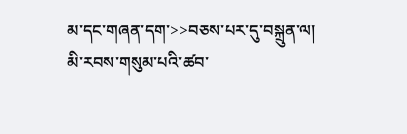མ་དང་གཞན་དག་>>བཅས་པར་དུ་བསྐྲུན་ལ། མི་རབས་གསུམ་པའི་ཚབ་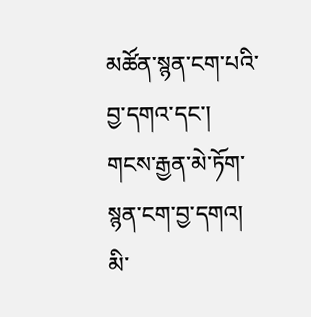མཚོན་སྙན་ངག་པའི་བྱ་དགའ་དང་། གངས་རྒྱན་མེ་ཏོག་སྙན་ངག་བྱ་དགའ། མི་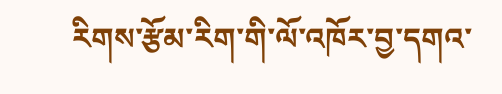རིགས་རྩོམ་རིག་གི་ལོ་འཁོར་བྱ་དགའ་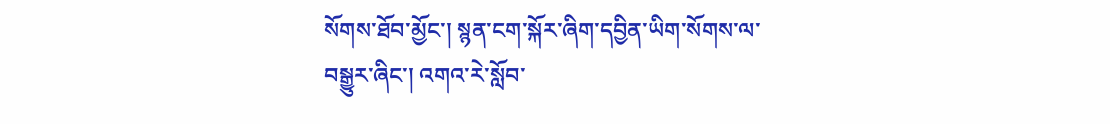སོགས་ཐོབ་མྱོང་། སྙན་ངག་སྐོར་ཞིག་དབྱིན་ཡིག་སོགས་ལ་བསྒྱུར་ཞིང་། འགའ་རེ་སློབ་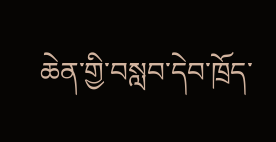ཆེན་གྱི་བསླབ་དེབ་ཁྲོད་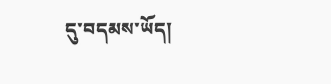དུ་བདམས་ཡོད།